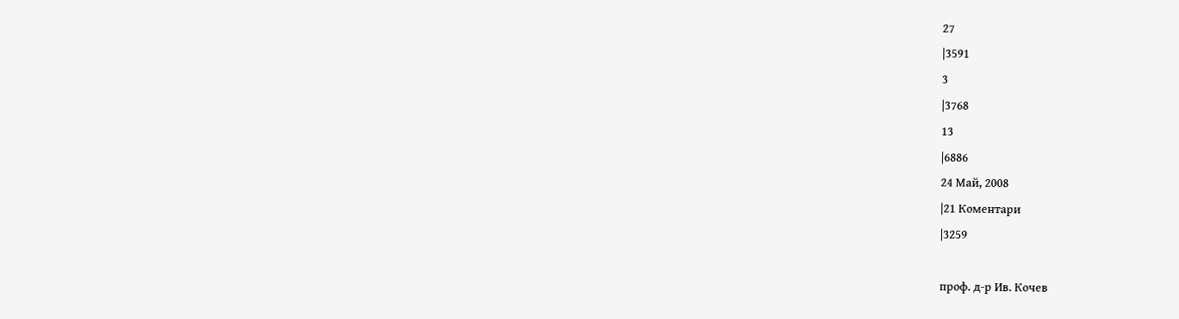27
|3591
3
|3768
13
|6886
24 Май, 2008
|21 Коментари
|3259

проф. д-р Ив. Кочев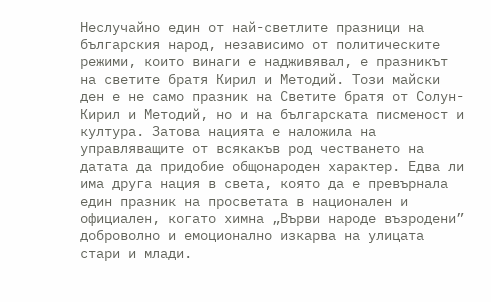Неслучайно един от най-светлите празници на българския народ, независимо от политическите режими, които винаги е надживявал, е празникът на светите братя Кирил и Методий. Този майски ден е не само празник на Светите братя от Солун- Кирил и Методий, но и на българската писменост и култура. Затова нацията е наложила на управляващите от всякакъв род честването на датата да придобие общонароден характер. Едва ли има друга нация в света, която да е превърнала един празник на просветата в национален и официален, когато химна „Върви народе възродени” доброволно и емоционално изкарва на улицата стари и млади.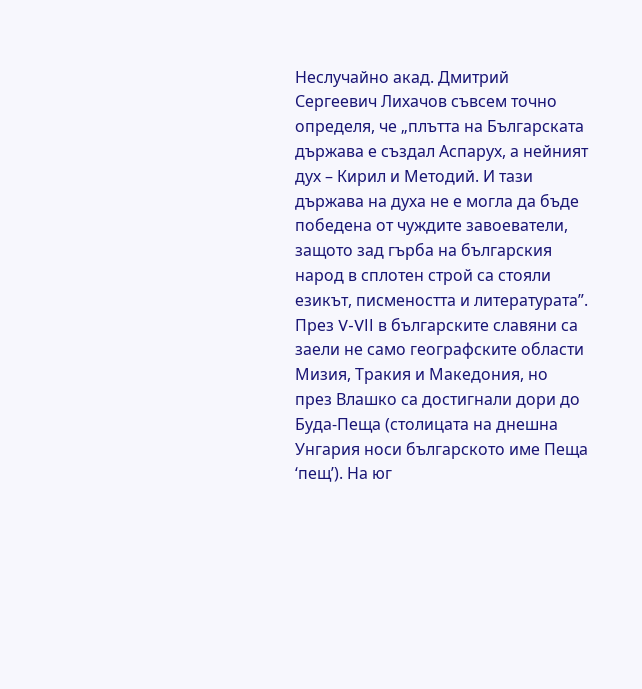Неслучайно акад. Дмитрий Сергеевич Лихачов съвсем точно определя, че „плътта на Българската държава е създал Аспарух, а нейният дух – Кирил и Методий. И тази държава на духа не е могла да бъде победена от чуждите завоеватели, защото зад гърба на българския народ в сплотен строй са стояли езикът, писмеността и литературата”.
През V-VІІ в българските славяни са заели не само географските области Мизия, Тракия и Македония, но през Влашко са достигнали дори до Буда-Пеща (столицата на днешна Унгария носи българското име Пеща ‘пещ’). На юг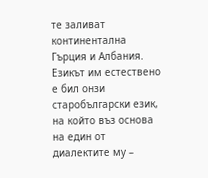те заливат континентална Гърция и Албания. Езикът им естествено е бил онзи старобългарски език, на който въз основа на един от диалектите му –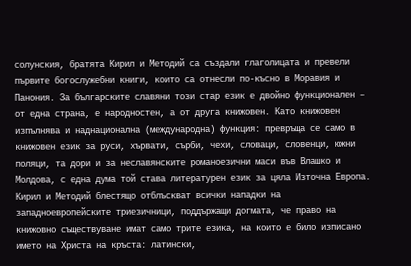солунския, братята Кирил и Методий са създали глаголицата и превели първите богослужебни книги, които са отнесли по-късно в Моравия и Панония. За българските славяни този стар език е двойно функционален – от една страна, е народностен, а от друга книжовен. Като книжовен изпълнява и наднационална (международна) функция: превръща се само в книжовен език за руси, хървати, сърби, чехи, словаци, словенци, южни поляци, та дори и за неславянските романоезични маси във Влашко и Молдова, с една дума той става литературен език за цяла Източна Европа. Кирил и Методий блестящо отблъскват всички нападки на западноевропейските триезичници, поддържащи догмата, че право на книжовно съществуване имат само трите езика, на които е било изписано името на Христа на кръста: латински,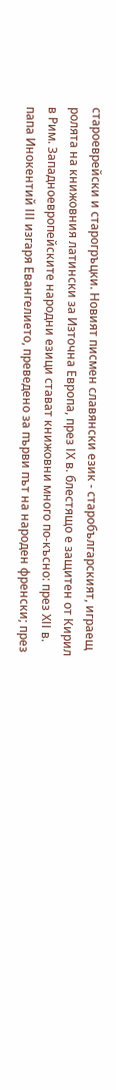староеврейски и старогръцки. Новият писмен славянски език - старобългарският, играещ ролята на книжовния латински за Източна Европа, през ІХ в. блестящо е защитен от Кирил в Рим. Западноевропейските народни езици стават книжовни много по-късно: през ХІІ в. папа Инокентий ІІІ изгаря Евангелието, преведено за първи път на народен френски; през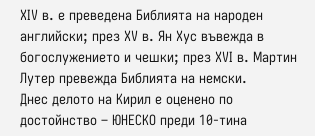ХІV в. е преведена Библията на народен английски; през ХV в. Ян Хус въвежда в богослужението и чешки; през ХVІ в. Мартин Лутер превежда Библията на немски.
Днес делото на Кирил е оценено по достойнство – ЮНЕСКО преди 10-тина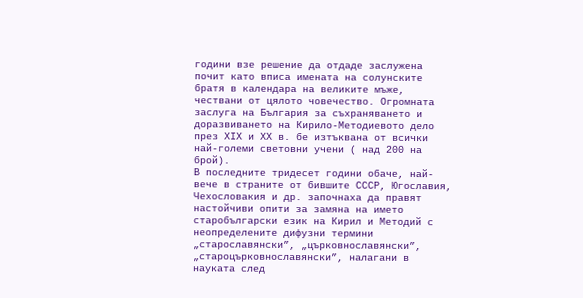години взе решение да отдаде заслужена почит като вписа имената на солунските братя в календара на великите мъже, чествани от цялото човечество. Огромната заслуга на България за съхраняването и доразвиването на Кирило-Методиевото дело през ХІХ и ХХ в. бе изтъквана от всички най-големи световни учени ( над 200 на брой).
В последните тридесет години обаче, най-вече в страните от бившите СССР, Югославия, Чехословакия и др. започнаха да правят настойчиви опити за замяна на името старобългарски език на Кирил и Методий с неопределените дифузни термини „старославянски”, „църковнославянски”, „староцърковнославянски”, налагани в науката след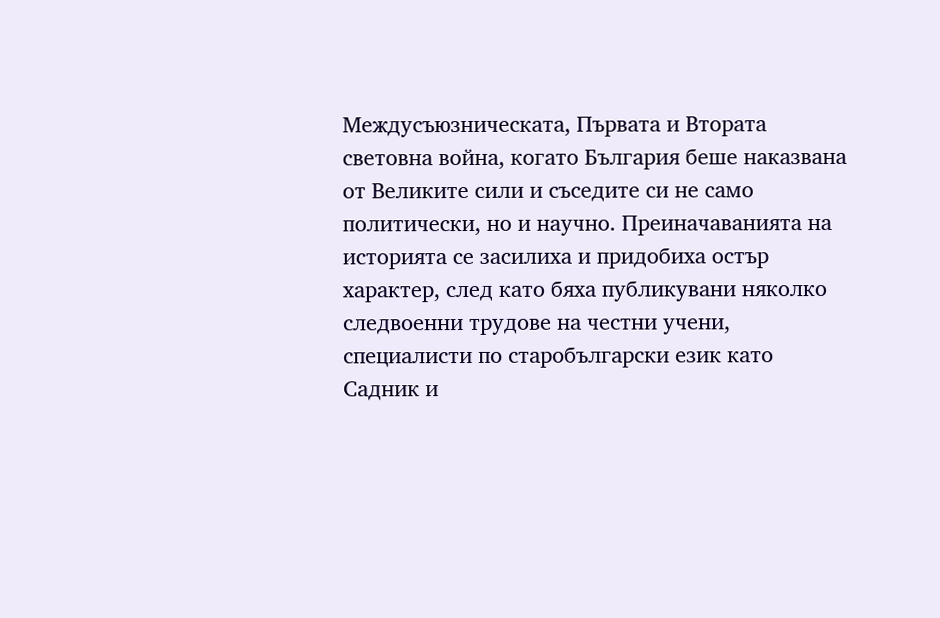Междусъюзническата, Първата и Втората световна война, когато България беше наказвана от Великите сили и съседите си не само политически, но и научно. Преиначаванията на историята се засилиха и придобиха остър характер, след като бяха публикувани няколко следвоенни трудове на честни учени, специалисти по старобългарски език като Садник и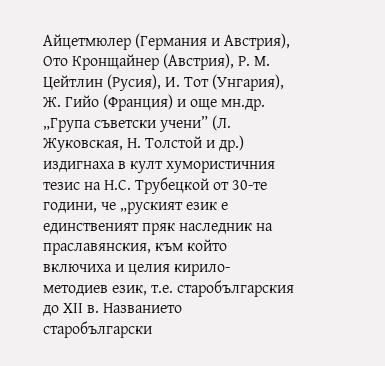Айцетмюлер (Германия и Австрия), Ото Кронщайнер (Австрия), Р. М. Цейтлин (Русия), И. Тот (Унгария), Ж. Гийо (Франция) и още мн.др.
„Група съветски учени” (Л. Жуковская, Н. Толстой и др.) издигнаха в култ хумористичния тезис на Н.С. Трубецкой от 30-те години, че „руският език е единственият пряк наследник на праславянския, към който включиха и целия кирило-методиев език, т.е. старобългарския до ХІІ в. Названието старобългарски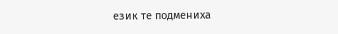език те подмениха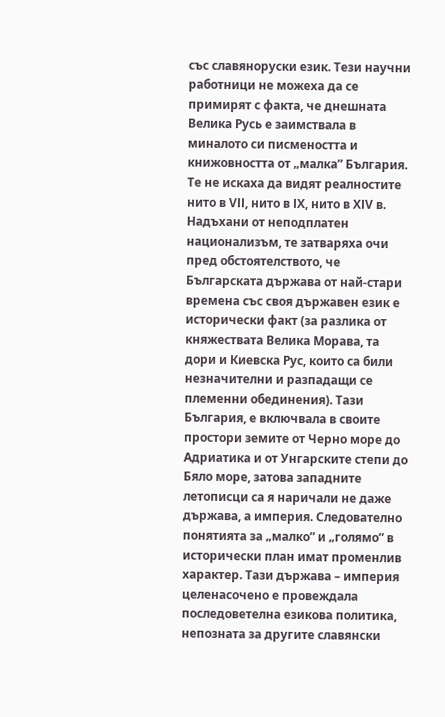със славяноруски език. Тези научни работници не можеха да се примирят с факта, че днешната Велика Русь е заимствала в миналото си писмеността и книжовността от „малка” България. Те не искаха да видят реалностите нито в VІІ, нито в ІХ, нито в ХІV в. Надъхани от неподплатен национализъм, те затваряха очи пред обстоятелството, че Българската държава от най-стари времена със своя държавен език е исторически факт (за разлика от княжествата Велика Морава, та дори и Киевска Рус, които са били незначителни и разпадащи се племенни обединения). Тази България, е включвала в своите простори земите от Черно море до Адриатика и от Унгарските степи до Бяло море, затова западните летописци са я наричали не даже държава, а империя. Следователно понятията за „малко” и „голямо” в исторически план имат променлив характер. Тази държава – империя целенасочено е провеждала последоветелна езикова политика, непозната за другите славянски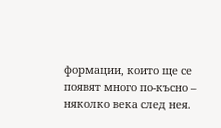формации, които ще се появят много по-късно – няколко века след нея.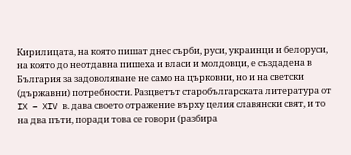Кирилицата, на която пишат днес сърби, руси, украинци и белоруси, на която до неотдавна пишеха и власи и молдовци, е създадена в България за задоволяване не само на църковни, но и на светски (държавни) потребности. Разцветът старобългарската литература от IX – XIV в. дава своето отражение върху целия славянски свят, и то на два пъти, поради това се говори (разбира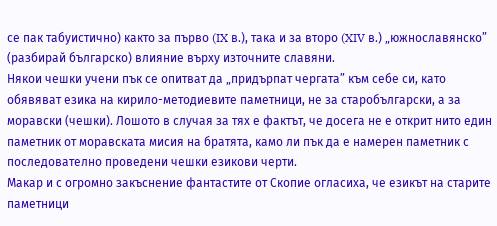се пак табуистично) както за първо (IX в.), така и за второ (XIV в.) „южнославянско” (разбирай българско) влияние върху източните славяни.
Някои чешки учени пък се опитват да „придърпат чергата” към себе си, като обявяват езика на кирило-методиевите паметници, не за старобългарски, а за моравски (чешки). Лошото в случая за тях е фактът, че досега не е открит нито един паметник от моравската мисия на братята, камо ли пък да е намерен паметник с последователно проведени чешки езикови черти.
Макар и с огромно закъснение фантастите от Скопие огласиха, че езикът на старите паметници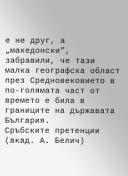е не друг, а „македонски”, забравили, че тази малка географска област през Средновековието в по-голямата част от времето е била в границите на държавата България.
Сръбските претенции (акад. А. Белич)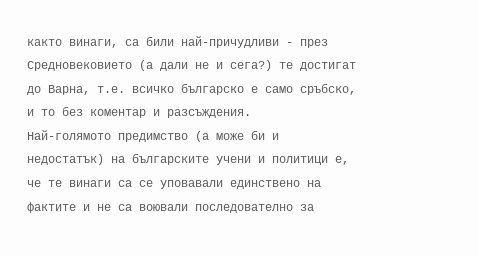както винаги, са били най-причудливи - през Средновековието (а дали не и сега?) те достигат до Варна, т.е. всичко българско е само сръбско, и то без коментар и разсъждения.
Най-голямото предимство (а може би и недостатък) на българските учени и политици е, че те винаги са се уповавали единствено на фактите и не са воювали последователно за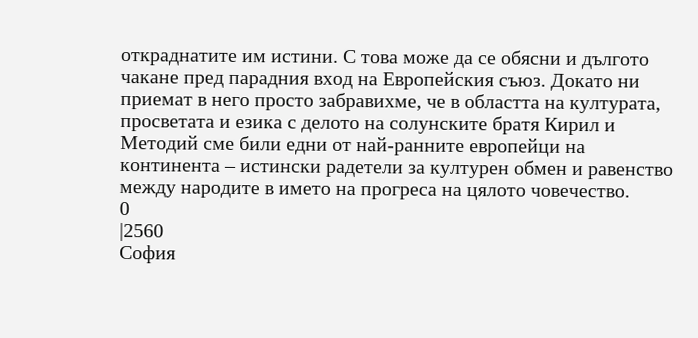откраднатите им истини. С това може да се обясни и дългото чакане пред парадния вход на Европейския съюз. Докато ни приемат в него просто забравихме, че в областта на културата, просветата и езика с делото на солунските братя Кирил и Методий сме били едни от най-ранните европейци на континента – истински радетели за културен обмен и равенство между народите в името на прогреса на цялото човечество.
0
|2560
София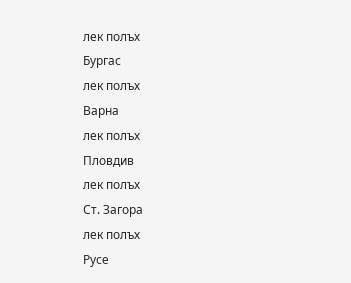лек полъх
Бургас
лек полъх
Варна
лек полъх
Пловдив
лек полъх
Ст. Загора
лек полъх
Русе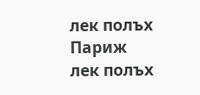лек полъх
Париж
лек полъх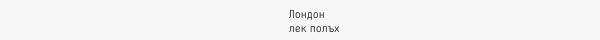Лондон
лек полъх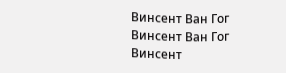Винсент Ван Гог
Винсент Ван Гог
Винсент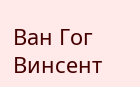Ван Гог
Винсент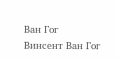Ван Гог
Винсент Ван Гог